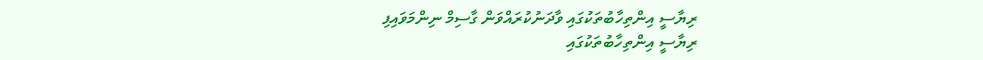ރިޔާސީ އިންތިހާބުތަކުގައި ވާދަނުކުރައްވަން ގާސިމް ނިންމަވައިފި
ރިޔާސީ އިންތިހާބުތަކުގައި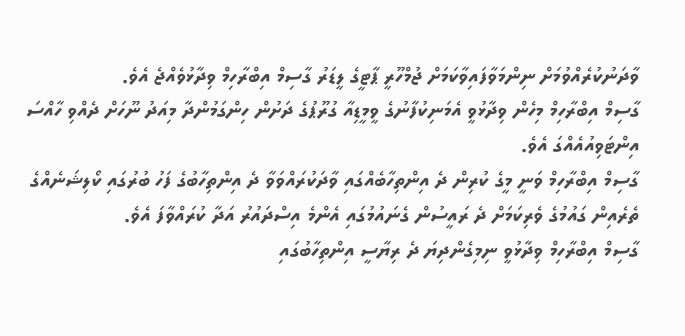ވާދަނުކުރެއްވުމަށް ނިންމަވާފައިވާކަމަށް ޖުމްހޫރީ ޕާޓީގެ ލީޑަރު ގާސިމް އިބްރާހިމް ވިދާޅުވެއްޖެ އެވެ.
ގާސިމް އިބްރާހިމް މިހެން ވިދާޅުވީ އެމަނިކުފާނުގެ ވީމީޑިއާ ގުރޫޕުގެ ދަށުން ހިންގަމުންދާ މިއަދު ނޫހަށް ދެއްވި ހާއްސަ އިންޓަވިއުއެއްގަ އެވެ.
ގާސިމް އިބްރާހިމް ވަނީ މީގެ ކުރިން ދެ އިންތިހާބެއްގައި ވާދަކުރައްވަވާ ދެ އިންތިހާބުގެ ފަހު ބުރުގައި ކޯލިޝަނެއްގެ ތެރެއިން ގައުމުގެ ވެރިކަމަށް ދެ ރައީސުން ގެނައުމުގައި އެންމެ އިސްދައުރު އަދާ ކުރައްވާފަ އެވެ.
ގާސިމް އިބްރާހިމް ވިދާޅުވީ ނިމިގެންދިޔަ ދެ ރިޔާސީ އިންތިހާބުގައި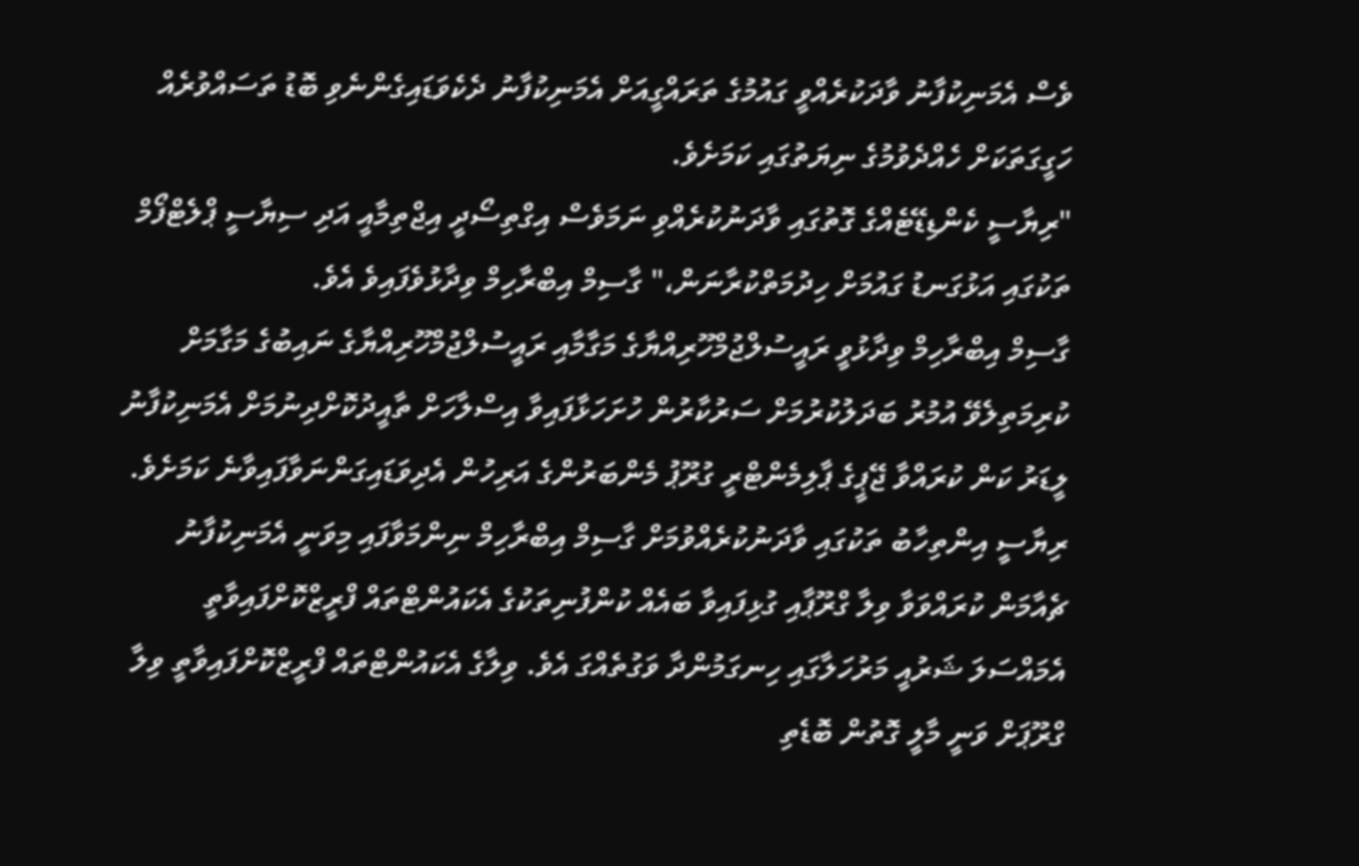ވެސް އެމަނިކުފާނު ވާދަކުރެއްވީ ގައުމުގެ ތަރައްގީއަށް އެމަނިކުފާނު ދެކެވަޑައިގެންނެވި ބޮޑު ތަސައްވުރެއް ހަގީގަތަކަށް ހެއްދެވުމުގެ ނިޔަތުގައި ކަމަށެވެ.
"ރިޔާސީ ކެންޑިޑޭޓެއްގެ ގޮތުގައި ވާދަނުކުރެއްވި ނަމަވެސް އިގްތިސޯދީ އިޖްތިމާއީ އަދި ސިޔާސީ ޕްލެޓްފޯމް ތަކުގައި އަޅުގަނޑު ގައުމަށް ހިދުމަތްކުރާނަން،" ގާސިމް އިބްރާހިމް ވިދާޅުވެފައިވެ އެވެ.
ގާސިމް އިބްރާހިމް ވިދާޅުވީ ރައީސުލްޖުމްހޫރިއްޔާގެ މަގާމާއި ރައީސުލްޖުމްހޫރިއްޔާގެ ނައިބުގެ މަގާމަށް ކުރިމަތިލެވޭ އުމުރު ބަދަލުކުރުމަށް ސަރުކާރުން ހުށަހަޅާފައިވާ އިސްލާހަށް ތާއީދުކޮށްދިނުމަށް އެމަނިކުފާނު ލީޑަރު ކަން ކުރައްވާ ޖޭޕީގެ ޕާލިމެންޓްރީ ގުރޫޕު މެންބަރުންގެ އަރިހުން އެދިވަޑައިގަންނަވާފައިވާނެ ކަމަށެވެ.
ރިޔާސީ އިންތިހާބު ތަކުގައި ވާދަނުކުރެއްވުމަށް ގާސިމް އިބްރާހިމް ނިންމަވާފައި މިވަނީ އެމަނިކުފާނު ޗެއާމަން ކުރައްވަވާ ވިލާ ގްރޫޕާއި ގުޅިފައިވާ ބައެއް ކުންފުނިތަކުގެ އެކައުންޓްތައް ފްރީޒްކޮށްފައިވާތީ އެމައްސަލަ ޝަރުއީ މަރުހަލާގައި ހިނގަމުންދާ ވަގުތެއްގަ އެވެ. ވިލާގެ އެކައުންޓްތައް ފްރީޒްކޮށްފައިވާތީ ވިލާ ގްރޫޕަށް ވަނީ މާލީ ގޮތުން ބޮޑެތި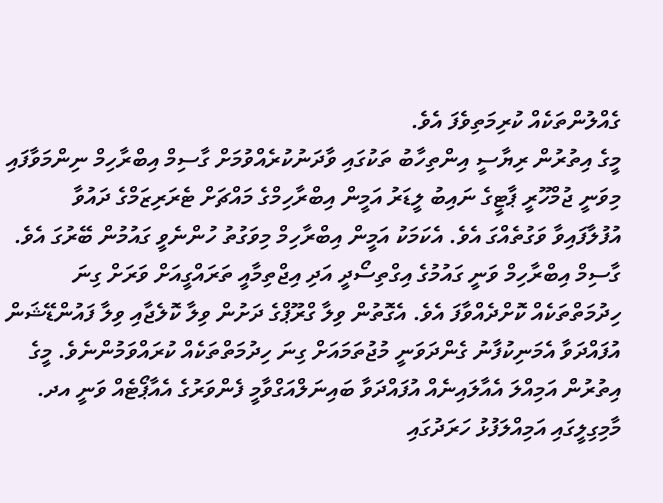ގެއްލުންތަކެއް ކުރިމަތިވެފަ އެވެ.
މީގެ އިތުރުން ރިޔާސީ އިންތިހާބު ތަކުގައި ވާދަނުކުރެއްވުމަށް ގާސިމް އިބްރާހިމް ނިންމަވާފައި މިވަނީ ޖުމްހޫރީ ޕާޓީގެ ނައިބު ލީޑަރު އަމީން އިބްރާހިމްގެ މައްޗަށް ޓެރަރިޒަމްގެ ދައުވާ އުފުލާފައިވާ ވަގުތެއްގަ އެވެ. އެކަމަކު އަމީން އިބްރާހިމް މިވަގުތު ހުންނެވީ ގައުމުން ބޭރުގަ އެވެ.
ގާސިމް އިބްރާހިމް ވަނީ ގައުމުގެ އިގްތިސޯދީ އަދި އިޖްތިމާއީ ތަރައްގީއަށް ވަރަށް ގިނަ ހިދުމަތްތަކެއް ކޮށްދެއްވާފަ އެވެ. އެގޮތުން ވިލާ ގްރޫޕްގެ ދަށުން ވިލާ ކޮލެޖާއި ވިލާ ފައުންޑޭޝަން އުފައްދަވާ އެމަނިކުފާނު ގެންދަވަނީ މުޖުތަމައަށް ގިނަ ހިދުމަތްތަކެއް ކުރައްވަމުންނެވެ. މީގެ އިތުރުން އަމިއްލަ އެއާލައިނެއް އުފައްދަވާ ބައިނަލްއަގްވާމީ ފެންވަރުގެ އެއާޕޯޓެއް ވަނީ އދ. މާމިގިލީގައި އަމިއްލަފުޅު ހަރަދުގައި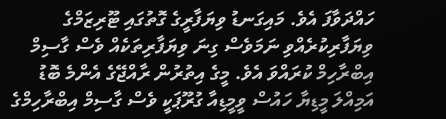ހައްދަވާފަ އެވެ. މައިގަނޑު ވިޔަފާރީގެ ގޮތުގައި ޓޫރިޒަމްގެ ވިޔަފާރިކުރެއްވި ނަމަވެސް ގިނަ ވިޔަފާރިތަކެއް ވެސް ގާސިމް އިބްރާހިމް ކުރައްވަ އެވެ. މީގެ އިތުރުން ރާއްޖޭގެ އެންމެ ބޮޑު އަމިއްލަ މީޑިޔާ ހައުސް ވީމީޑިއާ ގުރޫޕަކީ ވެސް ގާސިމް އިބްރާހިމްގެ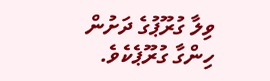ވިލާ ގުރޫޕުގެ ދަށުން ހިންގާ ގުރޫޕެކެވެ.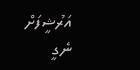އަރުޝީފަށް ނެގީ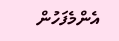އެންމެފަހުން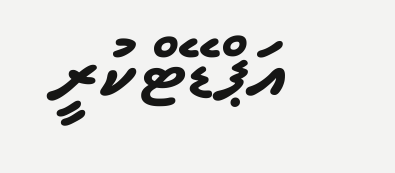އަޕްޑޭޓްކުރީ